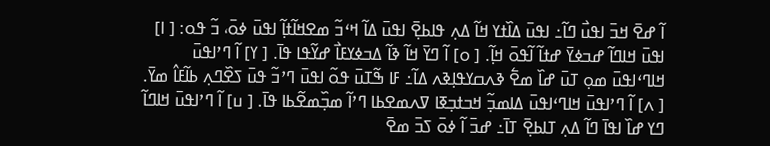ߊ߬ ߝߐ߫ ߞߏ߫ ߊߟߎ߯ ߣߊ߬߸ ߊߟߎ߫ ߡߊ߰ߙߌ ߞߊ߬ ߡߍ߲ ߟߊߕߐ߲߫ ߊߟߎ߫ ߡߊ߬ ߞߵߏ߬ ߘߐߞߊ߬ߙߊ߲߬ ߊߟߎ߫ ߦߋ߫، ߏ߬ ߟߋ: [ ߊ] ߊߟߎ߫ ߞߊߣߊ߬ ߝߏߦߌ߫ ߝߙߊ߬ ߊ߬ߟߋ߫ ߞߊ߲߬. [ ߋ] ߊ߬ ߣߌ߫ ߞߊ߬ ߢߊ߬ ߡߏߦߌߓߊ߯ ߝߌ߬ߟߊ ߟߊ߫. [ ߌ] ߊ߬ ߣߴߊߟߎ߫ ߞߊߣߵߊߟߎ߫ ߘߋ߲ ߠߎ߫ ߝߊ߰ ߘߐ߱ ߢߍߛߌߟߊ߲ߢߍ ߡߊ߬߸ ߓߊ ߒ߬ߠߎ߫ ߟߋ߬ ߊߟߎ߫ ߣߴߏ߬ ߟߎ߫ ߖߐ߰ߣߍ߲ ߕߊ߬ߓߊ߮ ߘߌ߫. [ ߍ] ߊ߬ ߣߴߊߟߎ߫ ߞߊߣߵߊߟߎ߫ ߡߊߘߏ߲߬ ߞߏߙߏ߲ߧߊ ߜߍߘߐߕߊ ߣߴߊ߬ ߘߏ߲߰ߘߐ߬ߕߊ ߟߊ߫. [ ߎ] ߊ߬ ߣߴߊߟߎ߫ ߞߊߣߊ߬ ߣߌ ߝߊ߰ ߊߟߊ߫ ߣߊ߬ ߡߍ߲ ߠߊߕߐ߲߫ ߠߊ߫߸ ߝߏ߫ ߊ߬ ߦߋ߫ ߖߏ߫ ߘߐ߫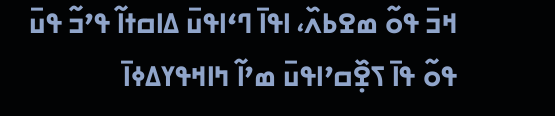ߞߏ߫ ߟߋ߬ ߘߐߕߍ߰، ߊߟߊ߫ ߣߵߊߟߎ߫ ߡߊߛߙߊ߬ ߟߴߏ߬ ߟߎ߫ ߟߋ߬ ߟߊ߫ ߖߐ߲߰ߛߴߊߟߎ߫ ߘߴߊ߬ ߤߊߞߟߌߡߦߊ߫